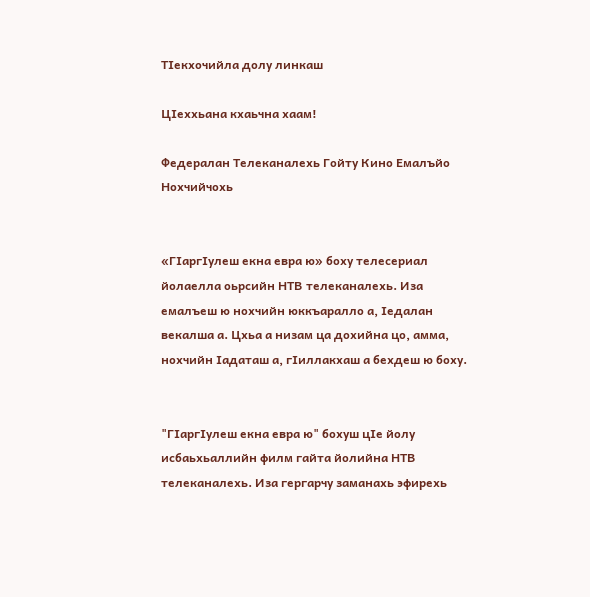ТIекхочийла долу линкаш

ЦIеххьана кхаьчна хаам!

Федералан Телеканалехь Гойту Кино Емалъйо Нохчийчохь


«ГIаргIулеш екна евра ю» боху телесериал йолаелла оьрсийн НТВ телеканалехь. Иза емалъеш ю нохчийн юккъаралло а, Iедалан векалша а. Цхьа а низам ца дохийна цо, амма, нохчийн Iадаташ а, гIиллакхаш а бехдеш ю боху.


"ГIаргIулеш екна евра ю" бохуш цIе йолу исбаьхьаллийн филм гайта йолийна НТВ телеканалехь. Иза гергарчу заманахь эфирехь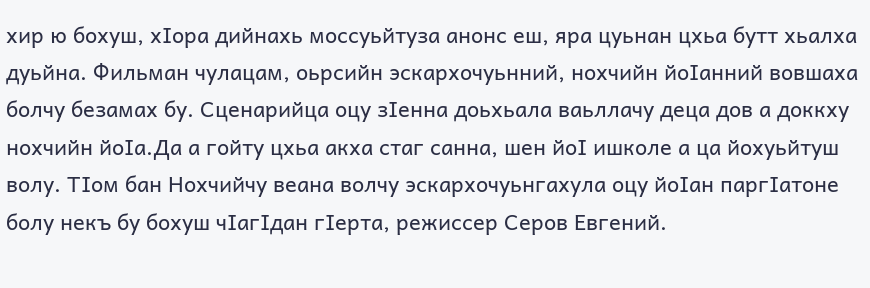хир ю бохуш, хIора дийнахь моссуьйтуза анонс еш, яра цуьнан цхьа бутт хьалха дуьйна. Фильман чулацам, оьрсийн эскархочуьнний, нохчийн йоIанний вовшаха болчу безамах бу. Сценарийца оцу зIенна доьхьала ваьллачу деца дов а доккху нохчийн йоIа.Да а гойту цхьа акха стаг санна, шен йоI ишколе а ца йохуьйтуш волу. ТIом бан Нохчийчу веана волчу эскархочуьнгахула оцу йоIан паргIатоне болу некъ бу бохуш чIагIдан гIерта, режиссер Серов Евгений.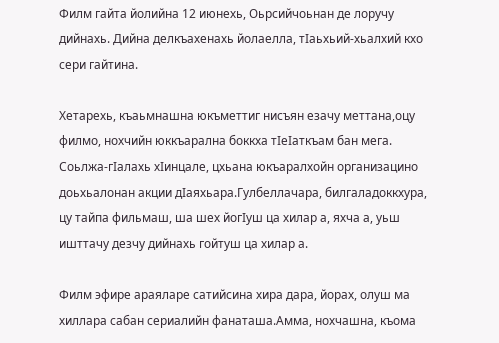Филм гайта йолийна 12 июнехь, Оьрсийчоьнан де лоручу дийнахь. Дийна делкъахенахь йолаелла, тIаьхьий-хьалхий кхо сери гайтина.

Хетарехь, къаьмнашна юкъметтиг нисъян езачу меттана,оцу филмо, нохчийн юккъарална боккха тIеIаткъам бан мега. Соьлжа-гIалахь хIинцале, цхьана юкъаралхойн организацино доьхьалонан акции дIаяхьара.Гулбеллачара, билгаладоккхура, цу тайпа фильмаш, ша шех йогIуш ца хилар а, яхча а, уьш ишттачу дезчу дийнахь гойтуш ца хилар а.

Филм эфире араяларе сатийсина хира дара, йорах, олуш ма хиллара сабан сериалийн фанаташа.Амма, нохчашна, къома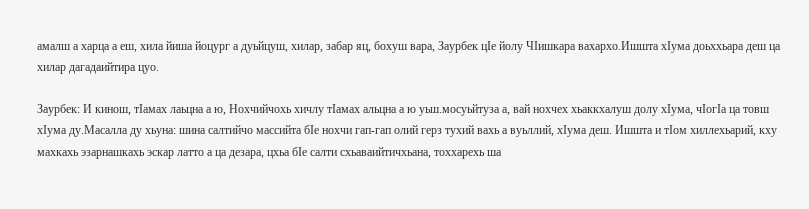амалш а харца а еш, хила йиша йоцург а дуьйцуш, хилар, забар яц, бохуш вара, Заурбек цIе йолу ЧIишкара вахархо.Ишшта хIума доьххьара деш ца хилар дагадаийтира цуо.

Заурбек: И кинош, тIамах лаьцна а ю, Нохчийчохь хичлу тIамах альцна а ю уьш.мосуьйтуза а, вай нохчех хьаккхалуш долу хIума, чIогIа ца товш хIума ду.Масалла ду хьуна: шина салтийчо массийта бIе нохчи гап-гап олий герз тухий вахь а вуьллий, хIума деш. Ишшта и тIом хиллехьарий, кху махкахь эзарнашкахь эскар латто а ца дезара, цхьа бIе салти схьаваийтичхьана, тоххарехь ша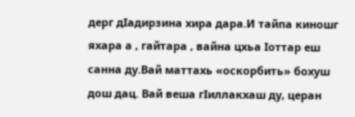дерг дIадирзина хира дара.И тайпа киношг яхара а , гайтара , вайна цхьа Iоттар еш санна ду.Вай маттахь «оскорбить» бохуш дош дац. Вай веша гIиллакхаш ду, церан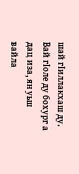шай гIиллакхаш ду. Вай гIоле ду бохург а дац иза, ян уьш вайла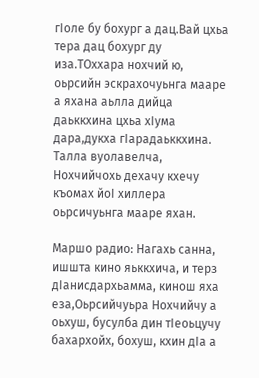гIоле бу бохург а дац.Вай цхьа тера дац бохург ду иза.ТОххара нохчий ю, оьрсийн эскрахочуьнга мааре а яхана аьлла дийца даьккхина цхьа хIума дара,дукха гIарадаьккхина. Талла вуолавелча, Нохчийчохь дехачу кхечу къомах йоI хиллера оьрсичуьнга мааре яхан.

Маршо радио: Нагахь санна, ишшта кино яьккхича, и терз дIанисдархьамма, кинош яха еза,Оьрсийчуьра Нохчийчу а оьхуш, бусулба дин тIеоьцучу бахархойх, бохуш, кхин дIа а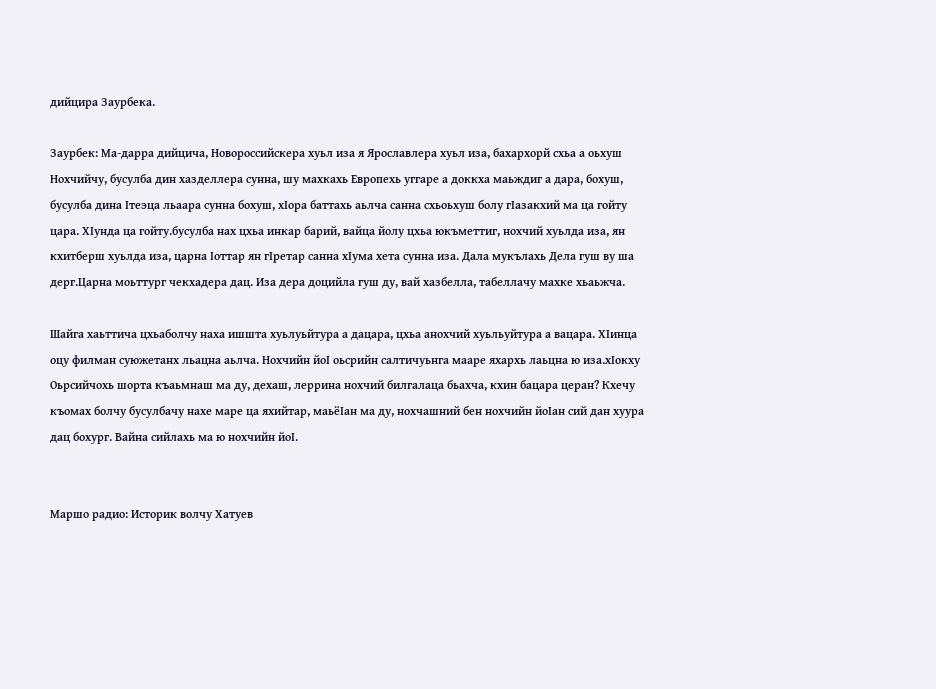дийцира Заурбека.

Заурбек: Ма-дарра дийцича, Новороссийскера хуьл иза я Ярославлера хуьл иза, бахархорй схьа а оьхуш Нохчийчу, бусулба дин хазделлера сунна, шу махкахь Европехь уггаре а доккха маьждиг а дара, бохуш, бусулба дина Iтеэца льаара сунна бохуш, хIора баттахь аьлча санна схьоьхуш болу гIазакхий ма ца гойту цара. ХIунда ца гойту.бусулба нах цхьа инкар барий, вайца йолу цхьа юкъметтиг, нохчий хуьлда иза, ян кхитберш хуьлда иза, царна Iоттар ян гIретар санна хIума хета сунна иза. Дала мукълахь Дела гуш ву ша дерг.Царна моьттург чекхадера дац. Иза дера доцийла гуш ду, вай хазбелла, табеллачу махке хьаьжча.

Шайга хаьттича цхьаболчу наха ишшта хуьлуьйтура а дацара, цхьа анохчий хуьльуйтура а вацара. ХIинца оцу филман суюжетанх льацна аьлча. Нохчийн йоI оьсрийн салтичуьнга мааре яхархь лаьцна ю иза.хIокху Оьрсийчохь шорта къаьмнаш ма ду, дехаш, леррина нохчий билгалаца бьахча, кхин бацара церан? Кхечу къомах болчу бусулбачу нахе маре ца яхийтар, маьёIан ма ду, нохчашний бен нохчийн йоIан сий дан хуура дац бохург. Вайна сийлахь ма ю нохчийн йоI.


Маршо радио: Историк волчу Хатуев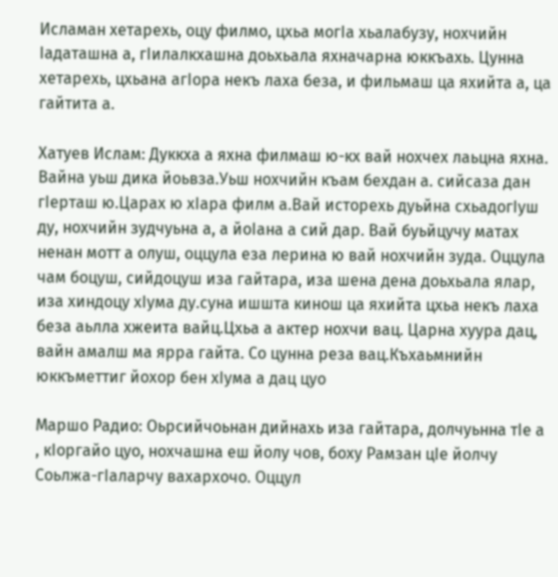Исламан хетарехь, оцу филмо, цхьа могIа хьалабузу, нохчийн Iадаташна а, гIилалкхашна доьхьала яхначарна юккъахь. Цунна хетарехь, цхьана агIора некъ лаха беза, и фильмаш ца яхийта а, ца гайтита а.

Хатуев Ислам: Дуккха а яхна филмаш ю-кх вай нохчех лаьцна яхна. Вайна уьш дика йоьвза.Уьш нохчийн къам бехдан а. сийсаза дан гIерташ ю.Царах ю хIара филм а.Вай исторехь дуьйна схьадогIуш ду, нохчийн зудчуьна а, а йоIана а сий дар. Вай буьйцучу матах ненан мотт а олуш, оццула еза лерина ю вай нохчийн зуда. Оццула чам боцуш, сийдоцуш иза гайтара, иза шена дена доьхьала ялар, иза хиндоцу хIума ду.суна ишшта кинош ца яхийта цхьа некъ лаха беза аьлла хжеита вайц.Цхьа а актер нохчи вац. Царна хуура дац, вайн амалш ма ярра гайта. Со цунна реза вац.Къхаьмнийн юккъметтиг йохор бен хIума а дац цуо

Маршо Радио: Оьрсийчоьнан дийнахь иза гайтара, долчуьнна тIе а , кIоргайо цуо, нохчашна еш йолу чов, боху Рамзан цIе йолчу Соьлжа-гIаларчу вахархочо. Оццул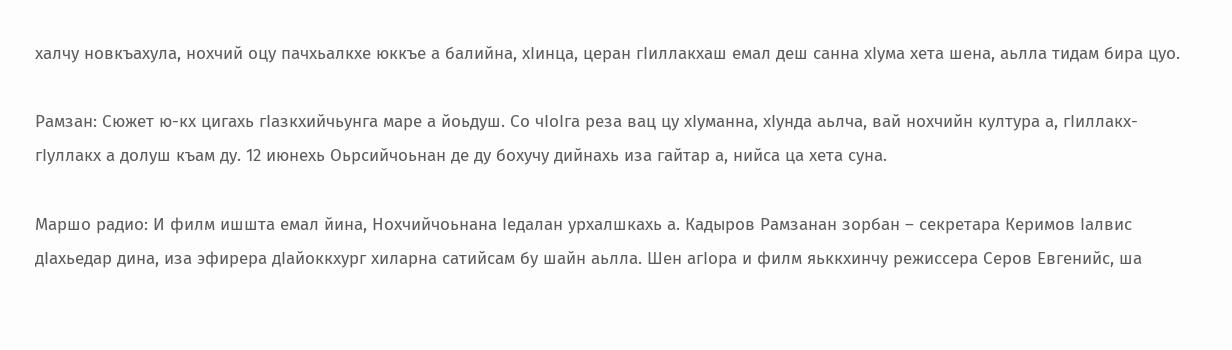халчу новкъахула, нохчий оцу пачхьалкхе юккъе а балийна, хIинца, церан гIиллакхаш емал деш санна хIума хета шена, аьлла тидам бира цуо.

Рамзан: Сюжет ю-кх цигахь гIазкхийчьунга маре а йоьдуш. Со чIоIга реза вац цу хIуманна, хIунда аьлча, вай нохчийн култура а, гIиллакх-гIуллакх а долуш къам ду. 12 июнехь Оьрсийчоьнан де ду бохучу дийнахь иза гайтар а, нийса ца хета суна.

Маршо радио: И филм ишшта емал йина, Нохчийчоьнана Iедалан урхалшкахь а. Кадыров Рамзанан зорбан – секретара Керимов Iалвис дIахьедар дина, иза эфирера дIайоккхург хиларна сатийсам бу шайн аьлла. Шен агIора и филм яьккхинчу режиссера Серов Евгенийс, ша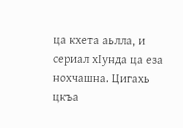ца кхета аьлла, и сериал хIунда ца еза нохчашна. Цигахь цкъа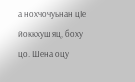а нохчочуьнан цIе йоккхуш яц, боху цо. Шена оцу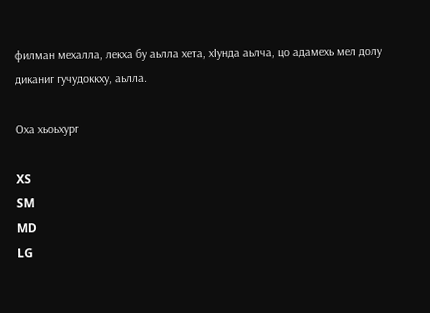филман мехалла, лекха бу аьлла хета, хIунда аьлча, цо адамехь мел долу диканиг гучудоккху, аьлла.

Оха хьоьхург

XS
SM
MD
LG